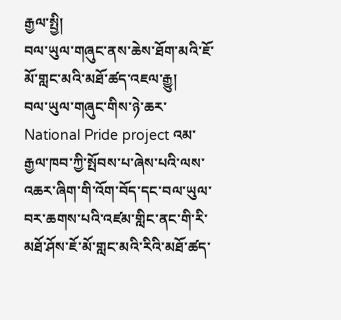རྒྱལ་སྤྱི།
བལ་ཡུལ་གཞུང་ནས་ཆེས་ཐོག་མའི་ཇོ་མོ་གླང་མའི་མཐོ་ཚད་འཇལ་རྒྱུ།
བལ་ཡུལ་གཞུང་གིས་ཉེ་ཆར་ National Pride project འམ་རྒྱལ་ཁབ་ཀྱི་སྤོབས་པ་ཞེས་པའི་ལས་འཆར་ཞིག་གི་འོག་བོད་དང་བལ་ཡུལ་བར་ཆགས་པའི་འཛམ་གླིང་ནང་གི་རི་མཐོ་ཤོས་ཇོ་མོ་གླང་མའི་རིའི་མཐོ་ཚད་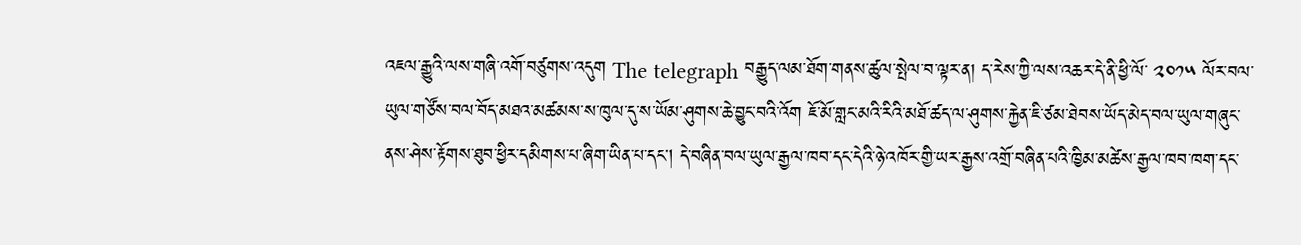འཇལ་རྒྱུའི་ལས་གཞི་འགོ་བཙུགས་འདུག The telegraph བརྒྱུད་ལམ་ཐོག་གནས་ཚུལ་སྤེལ་བ་ལྟར་ན། ད་རེས་ཀྱི་ལས་འཆར་དེ་ནི་ཕྱི་ལོ་ ༢༠༡༥ ལོར་བལ་ཡུལ་གཙོས་བལ་བོད་མཐའ་མཚམས་ས་ཁུལ་དུ་ས་ཡོམ་ཤུགས་ཆེ་བྱུང་བའི་འོག ཇོ་མོ་གླང་མའི་རིའི་མཐོ་ཚད་ལ་ཤུགས་རྐྱེན་ཇི་ཙམ་ཐེབས་ཡོད་མེད་བལ་ཡུལ་གཞུང་ནས་ཤེས་རྟོགས་ཐུབ་ཕྱིར་དམིགས་པ་ཞིག་ཡིན་པ་དང། དེ་བཞིན་བལ་ཡུལ་རྒྱལ་ཁབ་དང་དེའི་ཉེ་འཁོར་གྱི་ཡར་རྒྱས་འགྲོ་བཞིན་པའི་ཁྱིམ་མཚེས་རྒྱལ་ཁབ་ཁག་དང་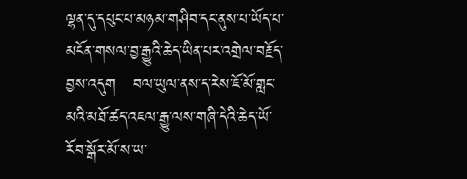ལྷན་དུ་དཔུང་པ་མཉམ་གཤིབ་དང་ནུས་པ་ཡོད་པ་མངོན་གསལ་བྱ་རྒྱུའི་ཆེད་ཡིན་པར་འགྲེལ་བརྗོད་བྱས་འདུག   བལ་ཡུལ་ནས་ད་རེས་ཇོ་མོ་གླང་མའི་མཐོ་ཚད་འཇལ་རྒྱུ་ལས་གཞི་དེའི་ཆེད་ཡོ་རོབ་སྒོར་མོ་ས་ཡ་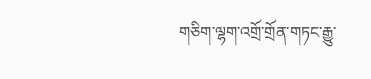གཅིག་ལྷག་འགྲོ་གྲོན་གཏང་རྒྱུ་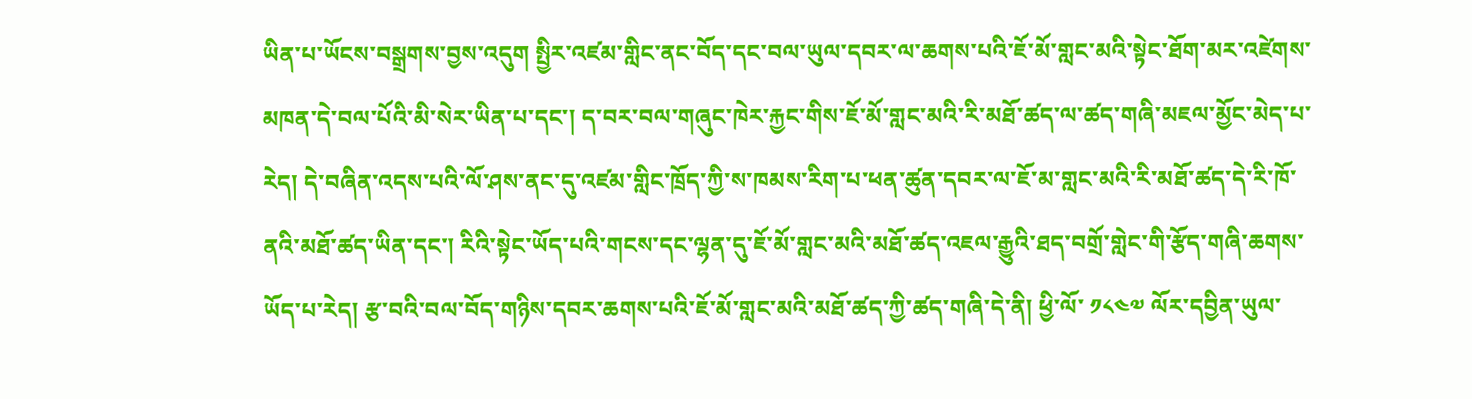ཡིན་པ་ཡོངས་བསྒྲགས་བྱས་འདུག སྤྱིར་འཛམ་གླིང་ནང་བོད་དང་བལ་ཡུལ་དབར་ལ་ཆགས་པའི་ཇོ་མོ་གླང་མའི་སྟེང་ཐོག་མར་འཛེགས་མཁན་དེ་བལ་པོའི་མི་སེར་ཡིན་པ་དང་། ད་བར་བལ་གཞུང་ཁེར་རྐྱང་གིས་ཇོ་མོ་གླང་མའི་རི་མཐོ་ཚད་ལ་ཚད་གཞི་མཇལ་མྱོང་མེད་པ་རེད། དེ་བཞིན་འདས་པའི་ལོ་ཤས་ནང་དུ་འཛམ་གླིང་ཁྲོད་ཀྱི་ས་ཁམས་རིག་པ་ཕན་ཚུན་དབར་ལ་ཇོ་མ་གླང་མའི་རི་མཐོ་ཚད་དེ་རི་ཁོ་ནའི་མཐོ་ཚད་ཡིན་དང་། རིའི་སྟེང་ཡོད་པའི་གངས་དང་ལྷན་དུ་ཇོ་མོ་གླང་མའི་མཐོ་ཚད་འཇལ་རྒྱུའི་ཐད་བགྲོ་གླེང་གི་རྩོད་གཞི་ཆགས་ཡོད་པ་རེད། རྩ་བའི་བལ་བོད་གཉིས་དབར་ཆགས་པའི་ཇོ་མོ་གླང་མའི་མཐོ་ཚད་ཀྱི་ཚད་གཞི་དེ་ནི། ཕྱི་ལོ་ ༡༨༤༧ ལོར་དབྱིན་ཡུལ་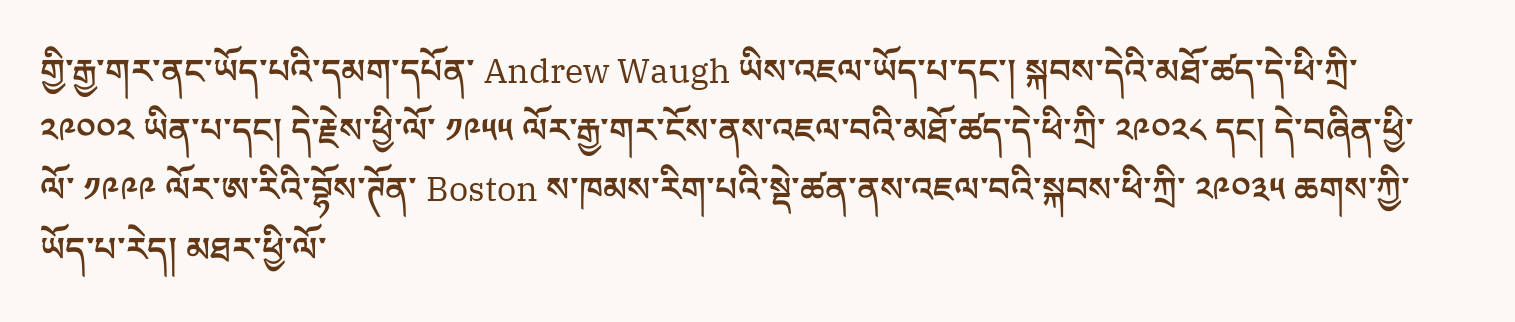གྱི་རྒྱ་གར་ནང་ཡོད་པའི་དམག་དཔོན་ Andrew Waugh ཡིས་འཇལ་ཡོད་པ་དང་། སྐབས་དེའི་མཐོ་ཚད་དེ་ཕི་ཀྲི་ ༢༩༠༠༢ ཡིན་པ་དང། དེ་རྗེས་ཕྱི་ལོ་ ༡༩༥༥ ལོར་རྒྱ་གར་ངོས་ནས་འཇལ་བའི་མཐོ་ཚད་དེ་ཕི་ཀྲི་ ༢༩༠༢༨ དང། དེ་བཞིན་ཕྱི་ལོ་ ༡༩༩༩ ལོར་ཨ་རིའི་བྷོས་ཊོན་ Boston ས་ཁམས་རིག་པའི་སྡེ་ཚན་ནས་འཇལ་བའི་སྐབས་ཕི་ཀྲི་ ༢༩༠༣༥ ཆགས་ཀྱི་ཡོད་པ་རེད། མཐར་ཕྱི་ལོ་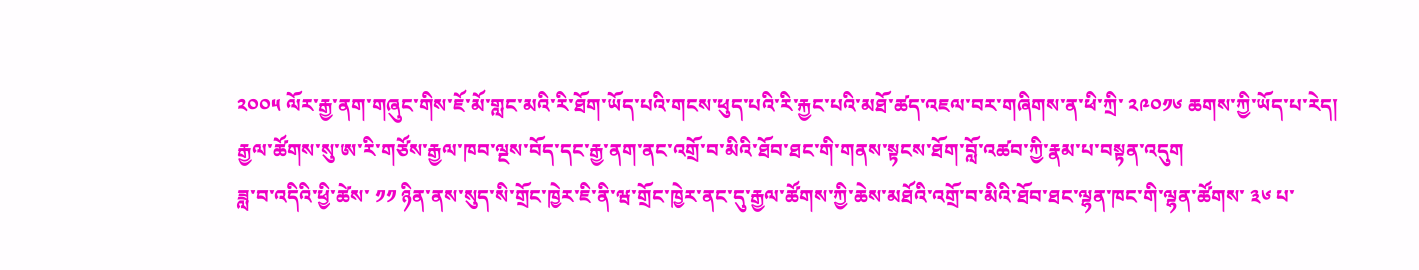༢༠༠༥ ལོར་རྒྱ་ནག་གཞུང་གིས་ཇོ་མོ་གླང་མའི་རི་ཐོག་ཡོད་པའི་གངས་ཕུད་པའི་རི་རྐྱང་པའི་མཐོ་ཚད་འཇལ་བར་གཞིགས་ན་ཕི་ཀྲི་ ༢༩༠༡༦ ཆགས་ཀྱི་ཡོད་པ་རེད།
རྒྱལ་ཚོགས་སུ་ཨ་རི་གཙོས་རྒྱལ་ཁབ་ལྔས་བོད་དང་རྒྱ་ནག་ནང་འགྲོ་བ་མིའི་ཐོབ་ཐང་གི་གནས་སྟངས་ཐོག་བློ་འཚབ་ཀྱི་རྣམ་པ་བསྟན་འདུག
ཟླ་བ་འདིའི་ཕྱི་ཚེས་ ༡༡ ཉིན་ནས་སུད་སི་གྲོང་ཁྱེར་ཇི་ནི་ཝ་གྲོང་ཁྱེར་ནང་དུ་རྒྱལ་ཚོགས་ཀྱི་ཆེས་མཐོའི་འགྲོ་བ་མིའི་ཐོབ་ཐང་ལྷན་ཁང་གི་ལྷན་ཚོགས་ ༣༦ པ་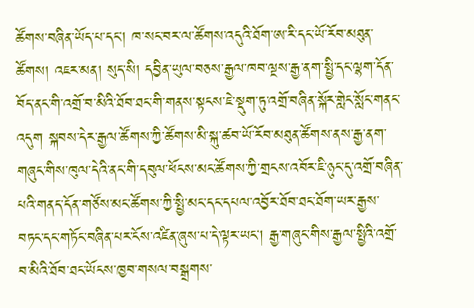ཚོགས་བཞིན་ཡོད་པ་དང། ཁ་སང་བར་ལ་ཚོགས་འདུའི་ཐོག་ཨ་རི་དང་ཡོ་རོབ་མཐུན་ཚོགས། འཇར་མན། སུད་སི། དབྱིན་ཡུལ་བཅས་རྒྱལ་ཁབ་ལྔས་རྒྱ་ནག་སྤྱི་དང་ལྷག་དོན་བོད་ནང་གི་འགྲོ་བ་མིའི་ཐོབ་ཐང་གི་གནས་སྟངས་ཇེ་སྡུག་ཏུ་འགྲོ་བཞིན་སྐོར་གླེང་སློང་གནང་འདུག སྐབས་དེར་རྒྱལ་ཚོགས་ཀྱི་ཚོགས་མི་སྐུ་ཚབ་ཡོ་རོབ་མཐུན་ཚོགས་ནས་རྒྱ་ནག་གཞུང་གིས་ཁུལ་དེའི་ནང་གི་དབུལ་ཕོངས་མང་ཚོགས་ཀྱི་གྲངས་འབོར་ཇི་ཉུང་དུ་འགྲོ་བཞིན་པའི་གནད་དོན་གཙོས་མང་ཚོགས་ཀྱི་སྤྱི་མང་དང་དཔལ་འབྱོར་ཐོབ་ཐང་ཐོག་ཡར་རྒྱས་བཏང་དང་གཏོང་བཞིན་པར་ངོས་འཛིན་ཞུས་པ་དེ་ལྟར་ཡང། རྒྱ་གཞུང་གིས་རྒྱལ་སྤྱིའི་འགྲོ་བ་མིའི་ཐོབ་ཐང་ཡོངས་ཁྱབ་གསལ་བསྒྲགས་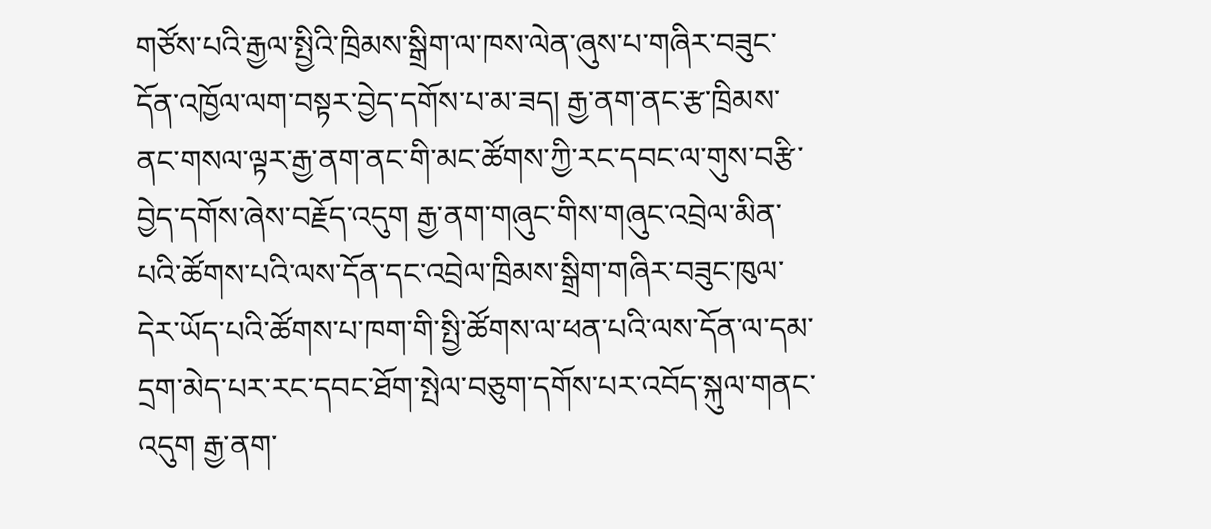གཙོས་པའི་རྒྱལ་སྤྱིའི་ཁྲིམས་སྒྲིག་ལ་ཁས་ལེན་ཞུས་པ་གཞིར་བཟུང་དོན་འཁྱོལ་ལག་བསྟར་བྱེད་དགོས་པ་མ་ཟད། རྒྱ་ནག་ནང་རྩ་ཁྲིམས་ནང་གསལ་ལྟར་རྒྱ་ནག་ནང་གི་མང་ཚོགས་ཀྱི་རང་དབང་ལ་གུས་བརྩི་བྱེད་དགོས་ཞེས་བརྗོད་འདུག རྒྱ་ནག་གཞུང་གིས་གཞུང་འབྲེལ་མིན་པའི་ཚོགས་པའི་ལས་དོན་དང་འབྲེལ་ཁྲིམས་སྒྲིག་གཞིར་བཟུང་ཁུལ་དེར་ཡོད་པའི་ཚོགས་པ་ཁག་གི་སྤྱི་ཚོགས་ལ་ཕན་པའི་ལས་དོན་ལ་དམ་དྲག་མེད་པར་རང་དབང་ཐོག་སྤེལ་བཅུག་དགོས་པར་འབོད་སྐུལ་གནང་འདུག རྒྱ་ནག་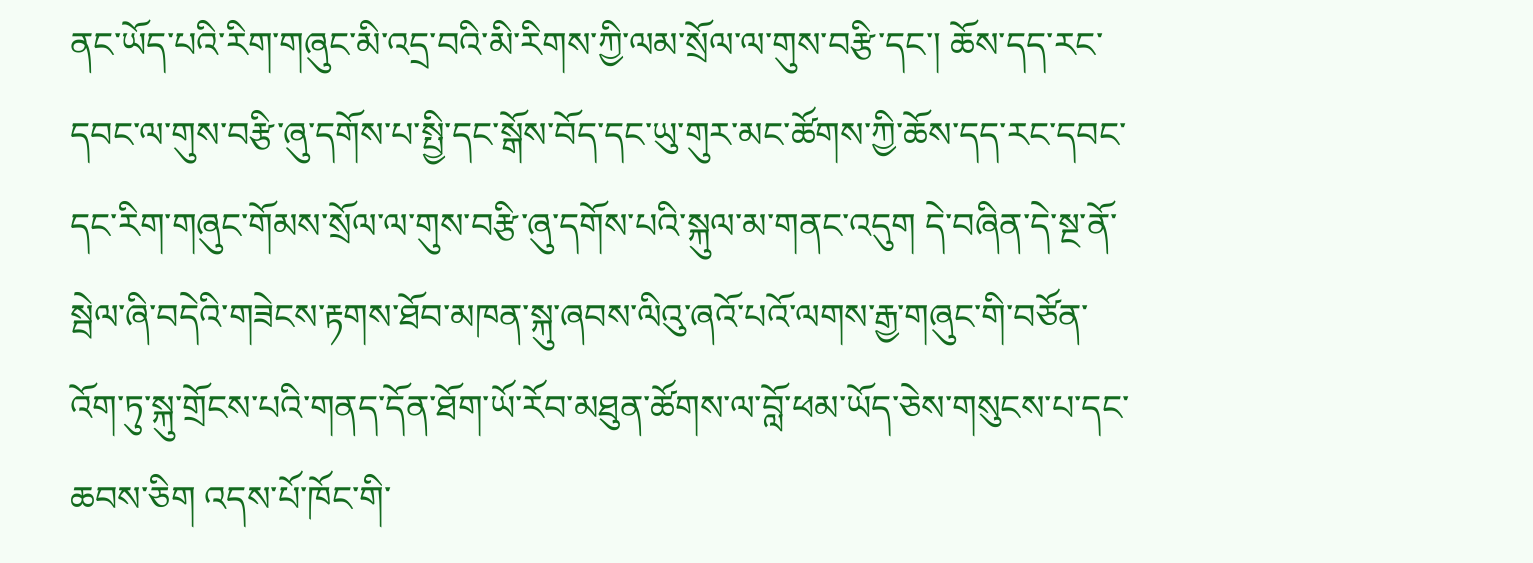ནང་ཡོད་པའི་རིག་གཞུང་མི་འདྲ་བའི་མི་རིགས་ཀྱི་ལམ་སྲོལ་ལ་གུས་བརྩི་དང་། ཆོས་དད་རང་དབང་ལ་གུས་བརྩི་ཞུ་དགོས་པ་སྤྱི་དང་སྒོས་བོད་དང་ཡུ་གུར་མང་ཚོགས་ཀྱི་ཆོས་དད་རང་དབང་དང་རིག་གཞུང་གོམས་སྲོལ་ལ་གུས་བརྩི་ཞུ་དགོས་པའི་སྐུལ་མ་གནང་འདུག དེ་བཞིན་དེ་སྔ་ནོ་སྦེལ་ཞི་བདེའི་གཟེངས་རྟགས་ཐོབ་མཁན་སྐུ་ཞབས་ལིའུ་ཞའོ་པའོ་ལགས་རྒྱ་གཞུང་གི་བཙོན་འོག་ཏུ་སྐུ་གྲོངས་པའི་གནད་དོན་ཐོག་ཡོ་རོབ་མཐུན་ཚོགས་ལ་བློ་ཕམ་ཡོད་ཅེས་གསུངས་པ་དང་ཆབས་ཅིག འདས་པོ་ཁོང་གི་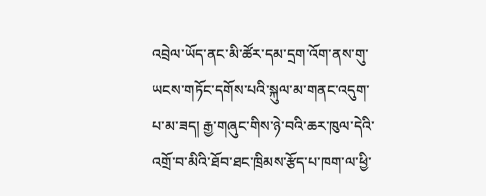འབྲེལ་ཡོད་ནང་མི་ཚོར་དམ་དྲག་འོག་ནས་གུ་ཡངས་གཏོང་དགོས་པའི་སྐུལ་མ་གནང་འདུག་པ་མ་ཟད། རྒྱ་གཞུང་གིས་ཉེ་བའི་ཆར་ཁུལ་དེའི་འགྲོ་བ་མིའི་ཐོབ་ཐང་ཁྲིམས་རྩོད་པ་ཁག་ལ་ཕྱི་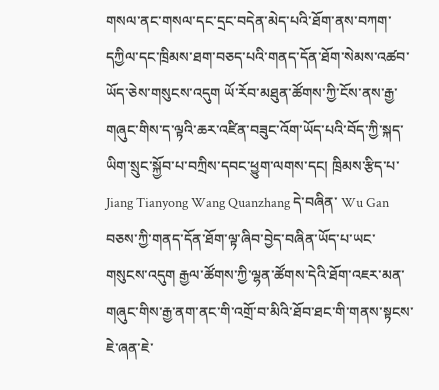གསལ་ནང་གསལ་དང་དྲང་བདེན་མེད་པའི་ཐོག་ནས་བཀག་དཀྱིལ་དང་ཁྲིམས་ཐག་བཅད་པའི་གནད་དོན་ཐོག་སེམས་འཚབ་ཡོད་ཅེས་གསུངས་འདུག ཡོ་རོབ་མཐུན་ཚོགས་ཀྱི་ངོས་ནས་རྒྱ་གཞུང་གིས་ད་ལྟའི་ཆར་འཛིན་བཟུང་འོག་ཡོད་པའི་བོད་ཀྱི་སྐད་ཡིག་སྲུང་སྐྱོབ་པ་བཀྲིས་དབང་ཕྱུག་ལགས་དང། ཁྲིམས་རྩིད་པ་ Jiang Tianyong Wang Quanzhang དེ་བཞིན་ Wu Gan བཅས་ཀྱི་གནད་དོན་ཐོག་ལྟ་ཞིབ་བྱེད་བཞིན་ཡོད་པ་ཡང་གསུངས་འདུག རྒྱལ་ཚོགས་ཀྱི་ལྷན་ཚོགས་དེའི་ཐོག་འཇར་མན་གཞུང་གིས་རྒྱ་ནག་ནང་གི་འགྲོ་བ་མིའི་ཐོབ་ཐང་གི་གནས་སྟངས་ཇེ་ཞན་ཇེ་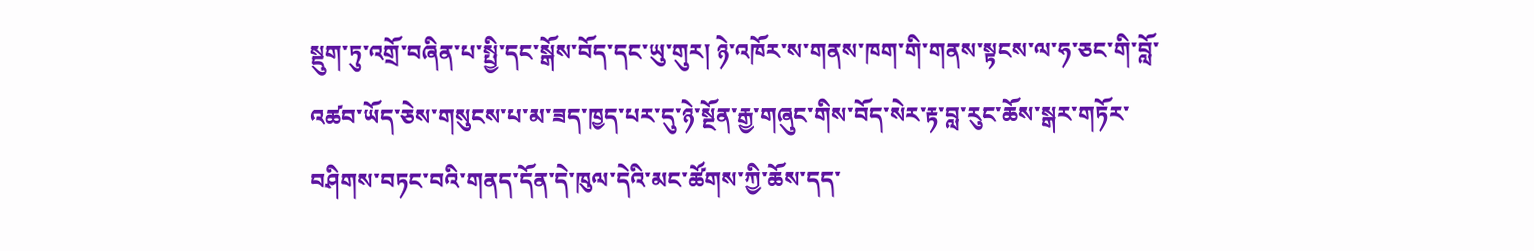སྡུག་ཏུ་འགྲོ་བཞིན་པ་སྤྱི་དང་སྒོས་བོད་དང་ཡུ་གུར། ཉེ་འཁོར་ས་གནས་ཁག་གི་གནས་སྟངས་ལ་ཧ་ཅང་གི་བློ་འཚབ་ཡོད་ཅེས་གསུངས་པ་མ་ཟད་ཁྱད་པར་དུ་ཉེ་སྔོན་རྒྱ་གཞུང་གིས་བོད་སེར་རྟ་བླ་རུང་ཆོས་སྒར་གཏོར་བཤིགས་བཏང་བའི་གནད་དོན་དེ་ཁུལ་དེའི་མང་ཚོགས་ཀྱི་ཆོས་དད་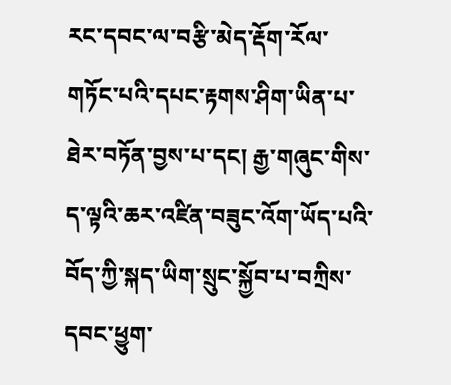རང་དབང་ལ་བརྩི་མེད་རྡོག་རོལ་གཏོང་པའི་དཔང་རྟགས་ཤིག་ཡིན་པ་ཐེར་བཏོན་བྱས་པ་དང། རྒྱ་གཞུང་གིས་ད་ལྟའི་ཆར་འཛིན་བཟུང་འོག་ཡོད་པའི་བོད་ཀྱི་སྐད་ཡིག་སྲུང་སྐྱོབ་པ་བཀྲིས་དབང་ཕྱུག་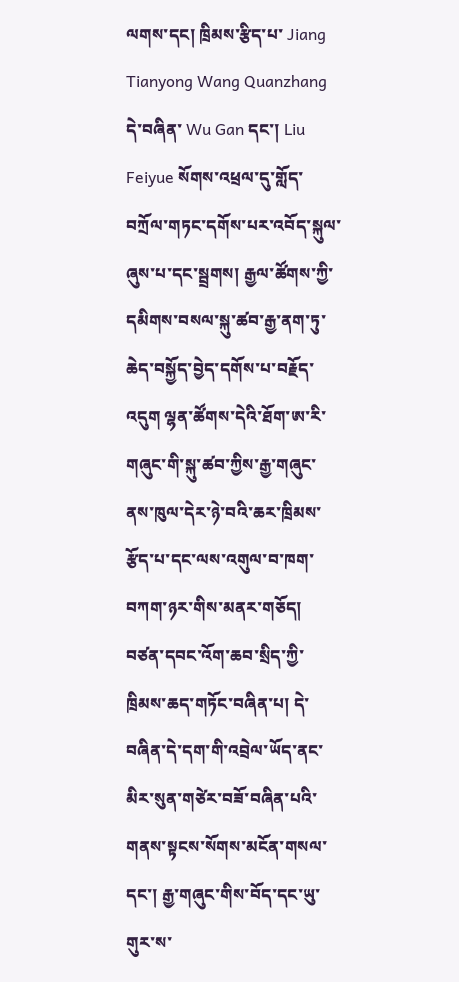ལགས་དང། ཁྲིམས་རྩིད་པ་ Jiang Tianyong Wang Quanzhang དེ་བཞིན་ Wu Gan དང་། Liu Feiyue སོགས་འཕྲལ་དུ་གློད་བཀྲོལ་གཏང་དགོས་པར་འབོད་སྐུལ་ཞུས་པ་དང་སྦྲགས། རྒྱལ་ཚོགས་ཀྱི་དམིགས་བསལ་སྐུ་ཚབ་རྒྱ་ནག་ཏུ་ཆེད་བསྐྱོད་བྱེད་དགོས་པ་བརྗོད་འདུག ལྷན་ཚོགས་དེའི་ཐོག་ཨ་རི་གཞུང་གི་སྐུ་ཚབ་ཀྱིས་རྒྱ་གཞུང་ནས་ཁུལ་དེར་ཉེ་བའི་ཆར་ཁྲིམས་རྩོད་པ་དང་ལས་འགུལ་བ་ཁག་བཀག་ཉར་གིས་མནར་གཅོད། བཙན་དབང་འོག་ཆབ་སྲིད་ཀྱི་ཁྲིམས་ཆད་གཏོང་བཞིན་པ། དེ་བཞིན་དེ་དག་གི་འབྲེལ་ཡོད་ནང་མིར་སུན་གཙེར་བཟོ་བཞིན་པའི་གནས་སྟངས་སོགས་མངོན་གསལ་དང་། རྒྱ་གཞུང་གིས་བོད་དང་ཡུ་གུར་ས་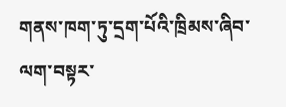གནས་ཁག་ཏུ་དྲག་པོའི་ཁྲིམས་ཞིབ་ལག་བསྟར་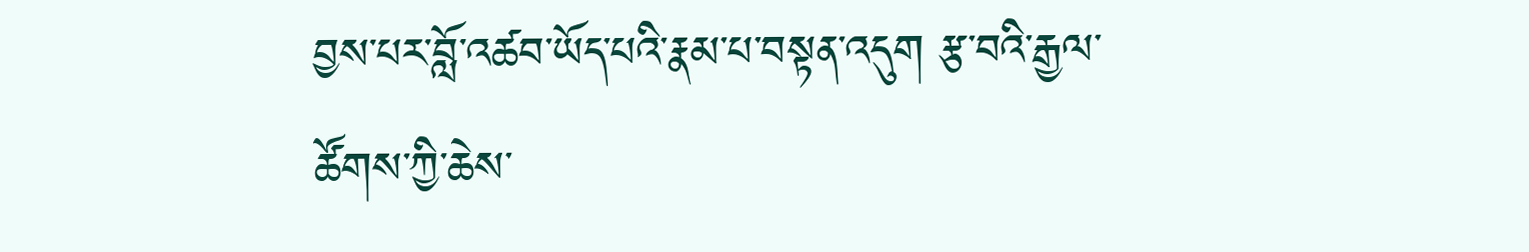བྱས་པར་བློ་འཚབ་ཡོད་པའི་རྣམ་པ་བསྟན་འདུག རྩ་བའི་རྒྱལ་ཚོགས་ཀྱི་ཆེས་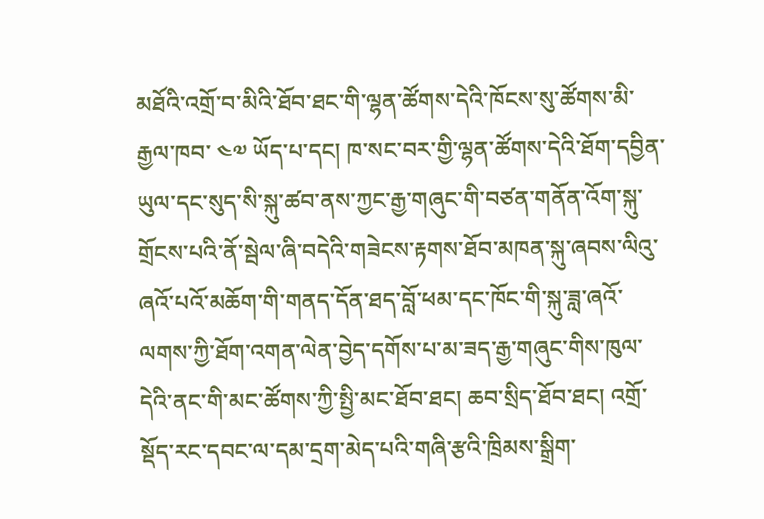མཐོའི་འགྲོ་བ་མིའི་ཐོབ་ཐང་གི་ལྷན་ཚོགས་དེའི་ཁོངས་སུ་ཚོགས་མི་རྒྱལ་ཁབ་ ༤༧ ཡོད་པ་དང། ཁ་སང་བར་གྱི་ལྷན་ཚོགས་དེའི་ཐོག་དབྱིན་ཡུལ་དང་སུད་སི་སྐུ་ཚབ་ནས་ཀྱང་རྒྱ་གཞུང་གི་བཙན་གནོན་འོག་སྐུ་གྲོངས་པའི་ནོ་སྦེལ་ཞི་བདེའི་གཟེངས་རྟགས་ཐོབ་མཁན་སྐུ་ཞབས་ལིའུ་ཞའོ་པའོ་མཆོག་གི་གནད་དོན་ཐད་བློ་ཕམ་དང་ཁོང་གི་སྐུ་ཟླ་ཞའོ་ལགས་ཀྱི་ཐོག་འགན་ལེན་བྱེད་དགོས་པ་མ་ཟད་རྒྱ་གཞུང་གིས་ཁུལ་དེའི་ནང་གི་མང་ཚོགས་ཀྱི་སྤྱི་མང་ཐོབ་ཐང། ཆབ་སྲིད་ཐོབ་ཐང། འགྲོ་སྡོད་རང་དབང་ལ་དམ་དྲག་མེད་པའི་གཞི་རྩའི་ཁྲིམས་སྒྲིག་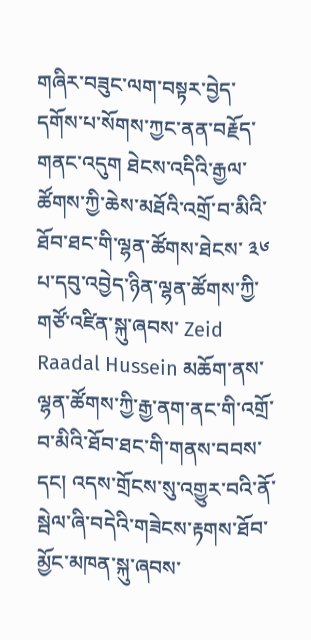གཞིར་བཟུང་ལག་བསྟར་བྱེད་དགོས་པ་སོགས་ཀྱང་ནན་བརྗོད་གནང་འདུག ཐེངས་འདིའི་རྒྱལ་ཚོགས་ཀྱི་ཆེས་མཐོའི་འགྲོ་བ་མིའི་ཐོབ་ཐང་གི་ལྷན་ཚོགས་ཐེངས་ ༣༦ པ་དབུ་འབྱེད་ཉིན་ལྷན་ཚོགས་ཀྱི་གཙོ་འཛིན་སྐུ་ཞབས་ Zeid Raadal Hussein མཆོག་ནས་ལྷན་ཚོགས་ཀྱི་རྒྱ་ནག་ནང་གི་འགྲོ་བ་མིའི་ཐོབ་ཐང་གི་གནས་བབས་དང། འདས་གྲོངས་སུ་འགྱུར་བའི་ནོ་སྦེལ་ཞི་བདེའི་གཟེངས་རྟགས་ཐོབ་མྱོང་མཁན་སྐུ་ཞབས་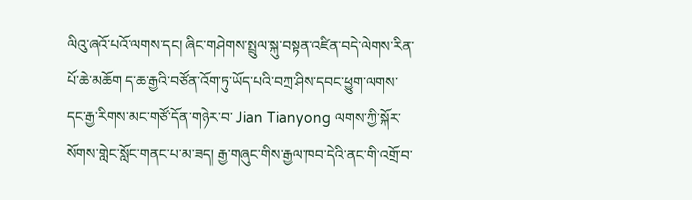ལིའུ་ཞའོ་པའོ་ལགས་དང། ཞིང་གཤེགས་སྤྲུལ་སྐུ་བསྟན་འཛིན་བདེ་ལེགས་རིན་པོ་ཆེ་མཆོག ད་ཆ་རྒྱའི་བཙོན་འོག་ཏུ་ཡོད་པའི་བཀྲ་ཤིས་དབང་ཕྱུག་ལགས་དང་རྒྱ་རིགས་མང་གཙོ་དོན་གཉེར་བ་ Jian Tianyong ལགས་ཀྱི་སྐོར་སོགས་གླེང་སློང་གནང་པ་མ་ཟད། རྒྱ་གཞུང་གིས་རྒྱལ་ཁབ་དེའི་ནང་གི་འགྲོ་བ་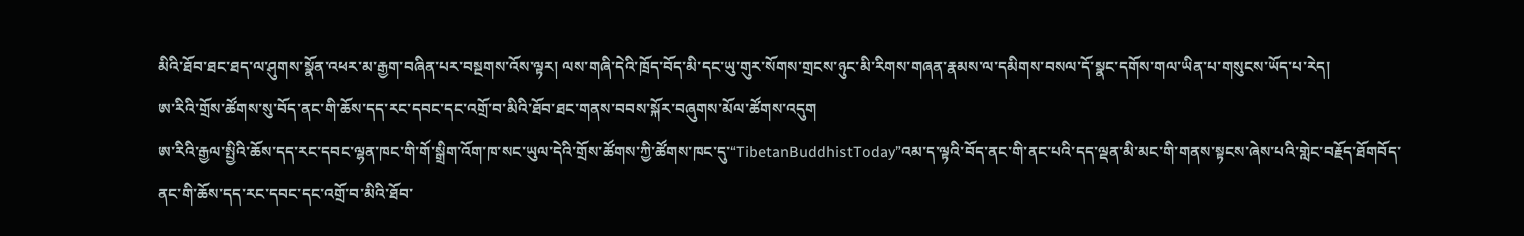མིའི་ཐོབ་ཐང་ཐད་ལ་ཤུགས་སྣོན་འཕར་མ་རྒྱག་བཞིན་པར་བསྔགས་འོས་ལྟར། ལས་གཞི་དེའི་ཁྲོད་བོད་མི་དང་ཡུ་གུར་སོགས་གྲངས་ཉུང་མི་རིགས་གཞན་རྣམས་ལ་དམིགས་བསལ་དོ་སྣང་དགོས་གལ་ཡིན་པ་གསུངས་ཡོད་པ་རེད།
ཨ་རིའི་གྲོས་ཚོགས་སུ་བོད་ནང་གི་ཆོས་དད་རང་དབང་དང་འགྲོ་བ་མིའི་ཐོབ་ཐང་གནས་བབས་སྐོར་བཞུགས་མོལ་ཚོགས་འདུག
ཨ་རིའི་རྒྱལ་སྤྱིའི་ཆོས་དད་རང་དབང་ལྷན་ཁང་གི་གོ་སྒྲིག་འོག་ཁ་སང་ཡུལ་དེའི་གྲོས་ཚོགས་ཀྱི་ཚོགས་ཁང་དུ་“TibetanBuddhistToday”འམ་ད་ལྟའི་བོད་ནང་གི་ནང་པའི་དད་ལྡན་མི་མང་གི་གནས་སྟངས་ཞེས་པའི་གླེང་བརྗོད་ཐོགབོད་ནང་གི་ཆོས་དད་རང་དབང་དང་འགྲོ་བ་མིའི་ཐོབ་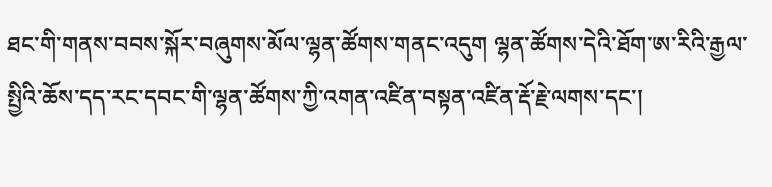ཐང་གི་གནས་བབས་སྐོར་བཞུགས་མོལ་ལྷན་ཚོགས་གནང་འདུག ལྷན་ཚོགས་དེའི་ཐོག་ཨ་རིའི་རྒྱལ་སྤྱིའི་ཆོས་དད་རང་དབང་གི་ལྷན་ཚོགས་ཀྱི་འགན་འཛིན་བསྟན་འཛིན་རྡོ་རྗེ་ལགས་དང་།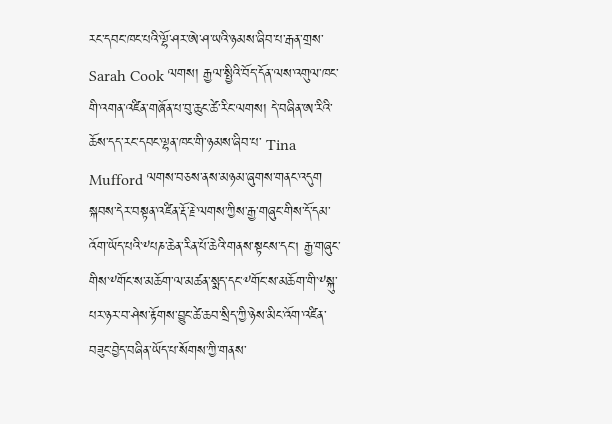རང་དབང་ཁང་པའི་ལྷོ་ཤར་ཨེ་ཤ་ཡའི་ཉམས་ཞིབ་པ་རྒན་གྲས་ Sarah Cook ལགས། རྒྱལ་སྤྱིའི་བོད་དོན་ལས་འགུལ་ཁང་གི་འགན་འཛིན་གཞོན་པ་བུ་ཆུང་ཚེ་རིང་ལགས། དེ་བཞིན་ཨ་རིའི་ཆོས་དད་རང་དབང་ལྷན་ཁང་གི་ཉམས་ཞིབ་པ་ Tina Mufford ལགས་བཅས་ནས་མཉམ་ཞུགས་གནང་འདུག སྐབས་དེར་བསྟན་འཛིན་རྡོ་རྗེ་ལགས་ཀྱིས་རྒྱ་གཞུང་གིས་དོ་དམ་འོག་ཡོད་པའི་༸པཎ་ཆེན་རིན་པོ་ཆེའི་གནས་སྟངས་དང། རྒྱ་གཞུང་གིས་༸གོང་ས་མཆོག་ལ་མཚན་སྨད་དང་༸གོང་ས་མཆོག་གི་༸སྐུ་པར་ཉར་བ་ཤེས་རྟོགས་བྱུང་ཚེ་ཆབ་སྲིད་ཀྱི་ཉེས་མིང་འོག་འཛིན་བཟུང་བྱེད་བཞིན་ཡོད་པ་སོགས་ཀྱི་གནས་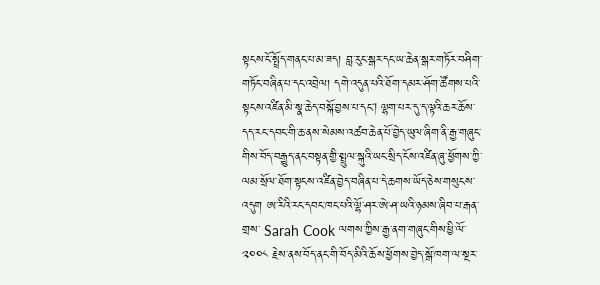སྟངས་ངོ་སྤྲོད་གནང་པ་མ་ཟད། བླ་རུང་སྒར་དང་ཡ་ཆེན་སྒར་གཏོར་བཤིག་གཏོང་བཞིན་པ་དང་འབྲེལ། དགེ་འདུན་པའི་ཐོག་དམར་ཤོག་ཚོགས་པའི་སྟངས་འཛིན་མི་སྣ་ཆེད་བསྐོ་བྱས་པ་དང། ལྷག་པར་དུ་ད་ལྟའི་ཆར་ཆོས་དད་རང་དབང་གི་ཆ་ནས་སེམས་འཚབ་ཆེན་པོ་བྱེད་ཡུལ་ཞིག་ནི་རྒྱ་གཞུང་གིས་བོད་བརྒྱུད་ནང་བསྟན་གྱི་སྤྲུལ་སྐུའི་ཡང་སྲིད་ངོས་འཛིན་ཞུ་ཕྱོགས་ཀྱི་ལམ་སྲོལ་ཐོག་སྟངས་འཛིན་བྱེད་བཞིན་པ་དེ་ཆགས་ཡོད་ཅེས་གསུངས་འདུག ཨ་རིའི་རང་དབང་ཁང་པའི་ལྷོ་ཤར་ཨེ་ཤ་ཡའི་ཉམས་ཞིབ་པ་རྒན་གྲས་ Sarah Cook ལགས་ཀྱིས་རྒྱ་ནག་གཞུང་གིས་ཕྱི་ལོ་ ༢༠༠༨ རྗེས་ནས་བོད་ནང་གི་བོད་མིའི་ཆོས་ཕྱོགས་བྱེད་སྒོ་ཁག་ལ་སྔར་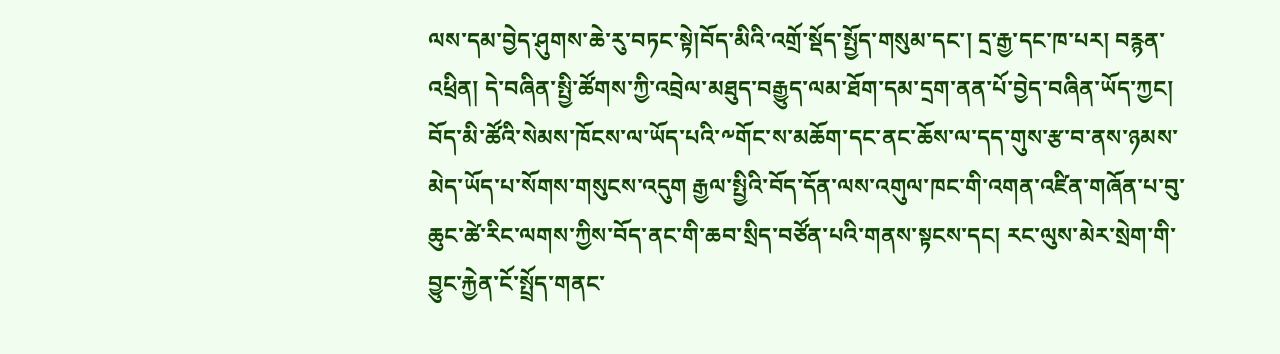ལས་དམ་བྱེད་ཤུགས་ཆེ་རུ་བཏང་སྟེ།བོད་མིའི་འགྲོ་སྡོད་སྤྱོད་གསུམ་དང་། དྲ་རྒྱ་དང་ཁ་པར། བརྙན་འཕྲིན། དེ་བཞིན་སྤྱི་ཚོགས་ཀྱི་འབྲེལ་མཐུད་བརྒྱུད་ལམ་ཐོག་དམ་དྲག་ནན་པོ་བྱེད་བཞིན་ཡོད་ཀྱང། བོད་མི་ཚོའི་སེམས་ཁོངས་ལ་ཡོད་པའི་༸གོང་ས་མཆོག་དང་ནང་ཆོས་ལ་དད་གུས་རྩ་བ་ནས་ཉམས་མེད་ཡོད་པ་སོགས་གསུངས་འདུག རྒྱལ་སྤྱིའི་བོད་དོན་ལས་འགུལ་ཁང་གི་འགན་འཛིན་གཞོན་པ་བུ་ཆུང་ཚེ་རིང་ལགས་ཀྱིས་བོད་ནང་གི་ཆབ་སྲིད་བཙོན་པའི་གནས་སྟངས་དང། རང་ལུས་མེར་སྲེག་གི་བྱུང་རྐྱེན་ངོ་སྤྲོད་གནང་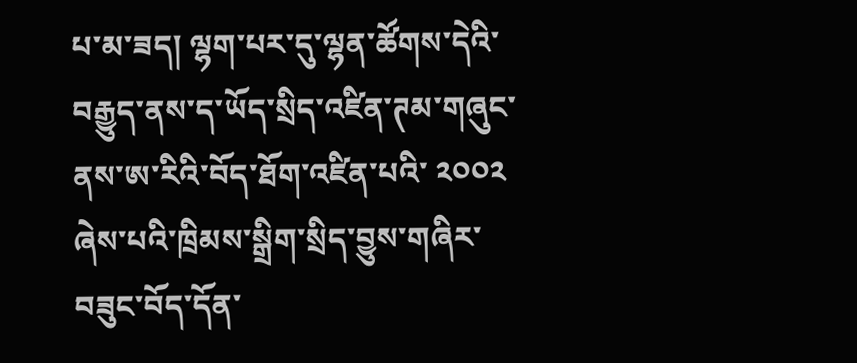པ་མ་ཟད། ལྷག་པར་དུ་ལྷན་ཚོགས་དེའི་བརྒྱུད་ནས་ད་ཡོད་སྲིད་འཛིན་ཊམ་གཞུང་ནས་ཨ་རིའི་བོད་ཐོག་འཛིན་པའི་ ༢༠༠༢ ཞེས་པའི་ཁྲིམས་སྒྲིག་སྲིད་བྱུས་གཞིར་བཟུང་བོད་དོན་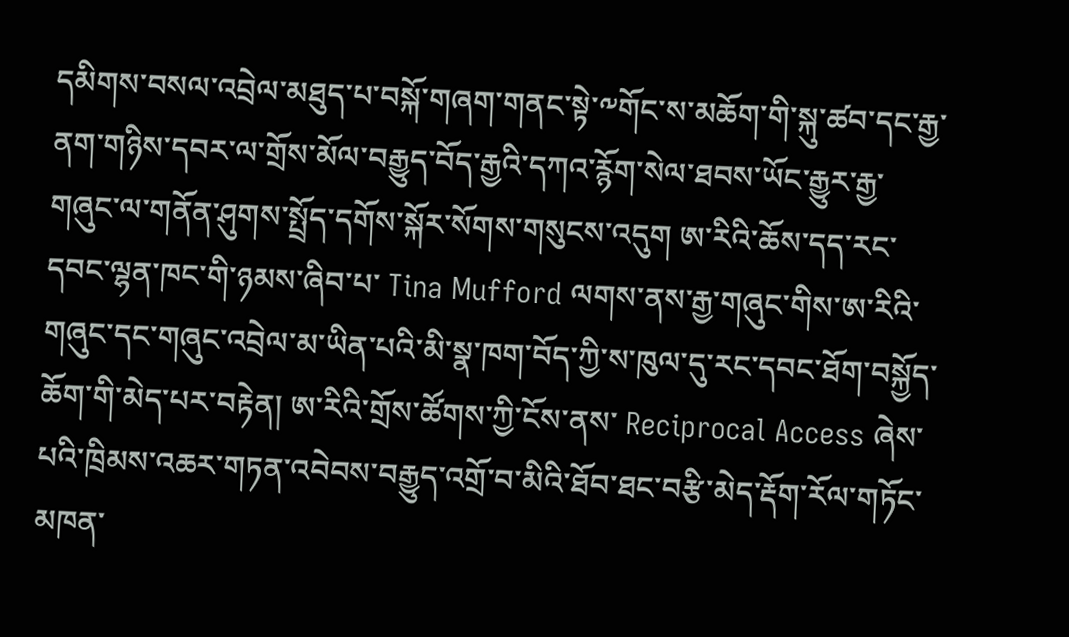དམིགས་བསལ་འབྲེལ་མཐུད་པ་བསྐོ་གཞག་གནང་སྟེ་༸གོང་ས་མཆོག་གི་སྐུ་ཚབ་དང་རྒྱ་ནག་གཉིས་དབར་ལ་གྲོས་མོལ་བརྒྱུད་བོད་རྒྱའི་དཀའ་རྙོག་སེལ་ཐབས་ཡོང་རྒྱུར་རྒྱ་གཞུང་ལ་གནོན་ཤུགས་སྤྲོད་དགོས་སྐོར་སོགས་གསུངས་འདུག ཨ་རིའི་ཆོས་དད་རང་དབང་ལྷན་ཁང་གི་ཉམས་ཞིབ་པ་ Tina Mufford ལགས་ནས་རྒྱ་གཞུང་གིས་ཨ་རིའི་གཞུང་དང་གཞུང་འབྲེལ་མ་ཡིན་པའི་མི་སྣ་ཁག་བོད་ཀྱི་ས་ཁུལ་དུ་རང་དབང་ཐོག་བསྐྱོད་ཆོག་གི་མེད་པར་བརྟེན། ཨ་རིའི་གྲོས་ཚོགས་ཀྱི་ངོས་ནས་ Reciprocal Access ཞེས་པའི་ཁྲིམས་འཆར་གཏན་འབེབས་བརྒྱུད་འགྲོ་བ་མིའི་ཐོབ་ཐང་བརྩི་མེད་རྡོག་རོལ་གཏོང་མཁན་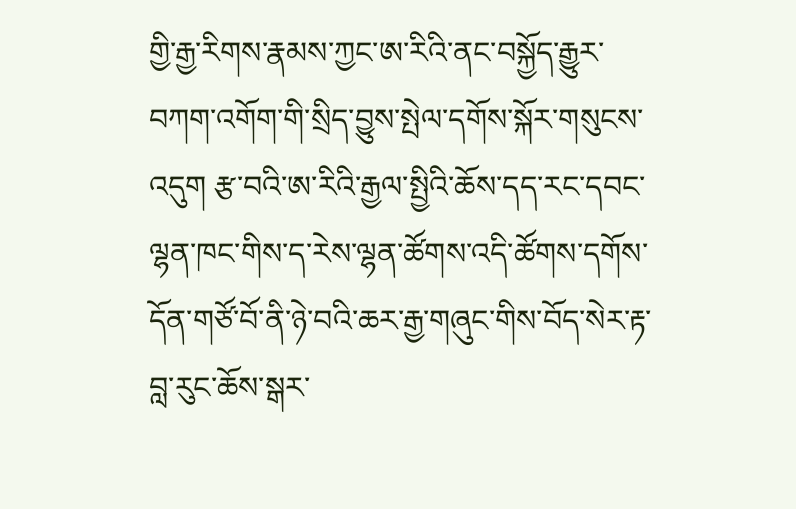གྱི་རྒྱ་རིགས་རྣམས་ཀྱང་ཨ་རིའི་ནང་བསྐྱོད་རྒྱུར་བཀག་འགོག་གི་སྲིད་བྱུས་སྤེལ་དགོས་སྐོར་གསུངས་འདུག རྩ་བའི་ཨ་རིའི་རྒྱལ་སྤྱིའི་ཆོས་དད་རང་དབང་ལྷན་ཁང་གིས་ད་རེས་ལྷན་ཚོགས་འདི་ཚོགས་དགོས་དོན་གཙོ་བོ་ནི་ཉེ་བའི་ཆར་རྒྱ་གཞུང་གིས་བོད་སེར་རྟ་བླ་རུང་ཆོས་སྒར་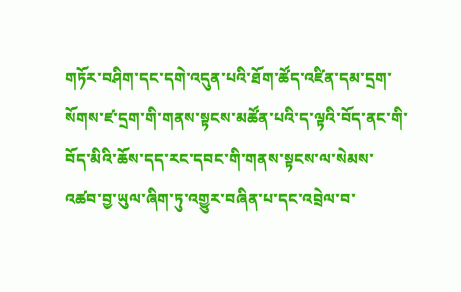གཏོར་བཤིག་དང་དགེ་འདུན་པའི་ཐོག་ཚོད་འཛིན་དམ་དྲག་སོགས་ཛ་དྲག་གི་གནས་སྟངས་མཚོན་པའི་ད་ལྟའི་བོད་ནང་གི་བོད་མིའི་ཆོས་དད་རང་དབང་གི་གནས་སྟངས་ལ་སེམས་འཚབ་བྱ་ཡུལ་ཞིག་ཏུ་འགྱུར་བཞིན་པ་དང་འབྲེལ་བ་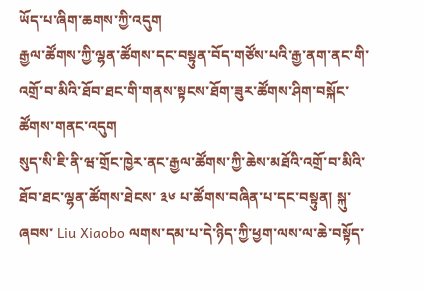ཡོད་པ་ཞིག་ཆགས་ཀྱི་འདུག
རྒྱལ་ཚོགས་ཀྱི་ལྷན་ཚོགས་དང་བསྟུན་བོད་གཙོས་པའི་རྒྱ་ནག་ནང་གི་འགྲོ་བ་མིའི་ཐོབ་ཐང་གི་གནས་སྟངས་ཐོག་ཟུར་ཚོགས་ཤིག་བསྐོང་ཚོགས་གནང་འདུག
སུད་སི་ཇི་ནི་ཝ་གྲོང་ཁྱེར་ནང་རྒྱལ་ཚོགས་ཀྱི་ཆེས་མཐོའི་འགྲོ་བ་མིའི་ཐོབ་ཐང་ལྷན་ཚོགས་ཐེངས་ ༣༦ པ་ཚོགས་བཞིན་པ་དང་བསྟུན། སྐུ་ཞབས་ Liu Xiaobo ལགས་དམ་པ་དེ་ཉིད་ཀྱི་ཕྱག་ལས་ལ་ཆེ་བསྟོད་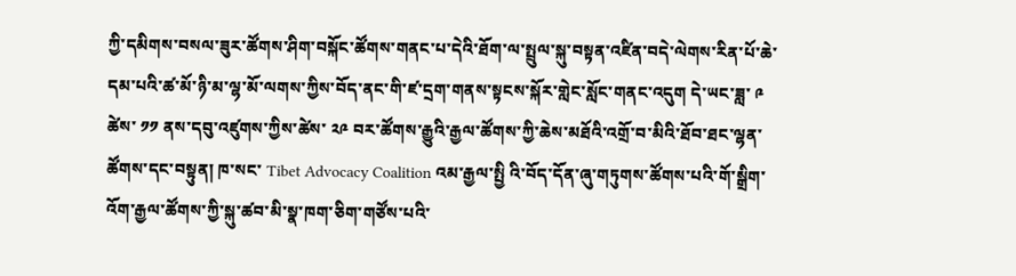ཀྱི་དམིགས་བསལ་ཟུར་ཚོགས་ཤིག་བསྐོང་ཚོགས་གནང་པ་དེའི་ཐོག་ལ་སྤྲུལ་སྐུ་བསྟན་འཛིན་བདེ་ལེགས་རིན་པོ་ཆེ་དམ་པའི་ཚ་མོ་ཉི་མ་ལྷ་མོ་ལགས་ཀྱིས་བོད་ནང་གི་ཛ་དྲག་གནས་སྟངས་སྐོར་གླེང་སློང་གནང་འདུག དེ་ཡང་ཟླ་ ༩ ཚེས་ ༡༡ ནས་དབུ་འཛུགས་ཀྱིས་ཚེས་ ༢༩ བར་ཚོགས་རྒྱུའི་རྒྱལ་ཚོགས་ཀྱི་ཆེས་མཐོའི་འགྲོ་བ་མིའི་ཐོབ་ཐང་ལྷན་ཚོགས་དང་བསྟུན། ཁ་སང་ Tibet Advocacy Coalition འམ་རྒྱལ་སྤྱི འི་བོད་དོན་ཞུ་གཏུགས་ཚོགས་པའི་གོ་སྒྲིག་འོག་རྒྱལ་ཚོགས་ཀྱི་སྐུ་ཚབ་མི་སྣ་ཁག་ཅིག་གཙོས་པའི་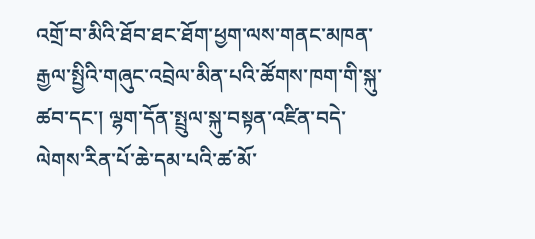འགྲོ་བ་མིའི་ཐོབ་ཐང་ཐོག་ཕྱག་ལས་གནང་མཁན་རྒྱལ་སྤྱིའི་གཞུང་འབྲེལ་མིན་པའི་ཚོགས་ཁག་གི་སྐུ་ཚབ་དང་། ལྷག་དོན་སྤྲུལ་སྐུ་བསྟན་འཛིན་བདེ་ལེགས་རིན་པོ་ཆེ་དམ་པའི་ཚ་མོ་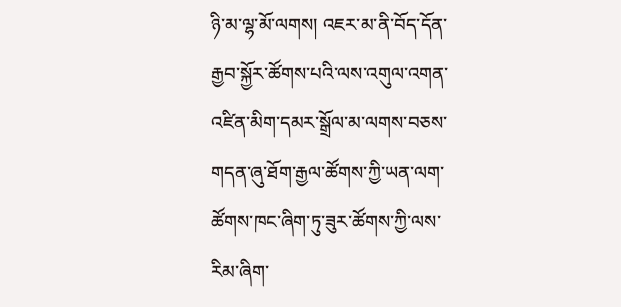ཉི་མ་ལྷ་མོ་ལགས། འཇར་མ་ནི་བོད་དོན་རྒྱབ་སྐྱོར་ཚོགས་པའི་ལས་འགུལ་འགན་འཛིན་མིག་དམར་སྒྲོལ་མ་ལགས་བཅས་གདན་ཞུ་ཐོག་རྒྱལ་ཚོགས་ཀྱི་ཡན་ལག་ཚོགས་ཁང་ཞིག་ཏུ་ཟུར་ཚོགས་ཀྱི་ལས་རིམ་ཞིག་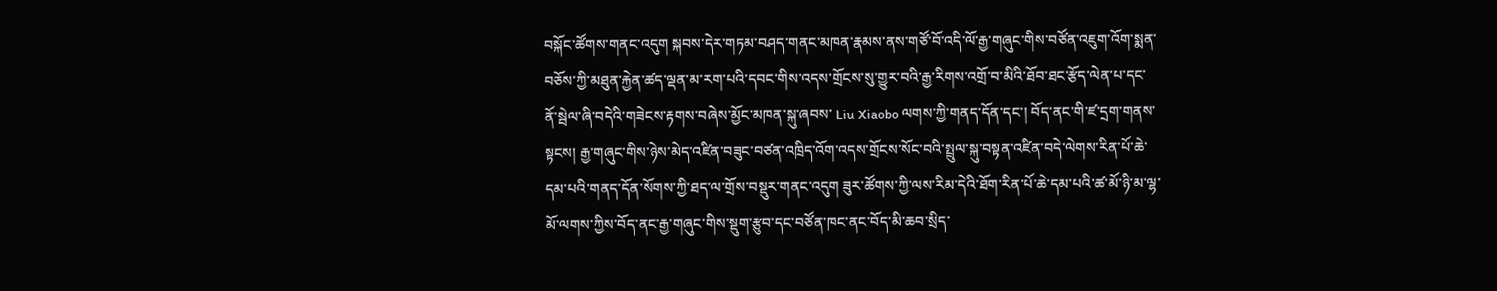བསྐོང་ཚོགས་གནང་འདུག སྐབས་དེར་གཏམ་བཤད་གནང་མཁན་རྣམས་ནས་གཙོ་བོ་འདི་ལོ་རྒྱ་གཞུང་གིས་བཙོན་འཇུག་འོག་སྨན་བཅོས་ཀྱི་མཐུན་རྐྱེན་ཚད་ལྡན་མ་རག་པའི་དབང་གིས་འདས་གྲོངས་སུ་གྱུར་བའི་རྒྱ་རིགས་འགྲོ་བ་མིའི་ཐོབ་ཐང་རྩོད་ལེན་པ་དང་ནོ་སྦེལ་ཞི་བདེའི་གཟེངས་རྟགས་བཞེས་མྱོང་མཁན་སྐུ་ཞབས་ Liu Xiaobo ལགས་ཀྱི་གནད་དོན་དང་། བོད་ནང་གི་ཛ་དྲག་གནས་སྟངས། རྒྱ་གཞུང་གིས་ཉེས་མེད་འཛིན་བཟུང་བཙན་འཁྲིད་འོག་འདས་གྲོངས་སོང་བའི་སྤྲུལ་སྐུ་བསྟན་འཛིན་བདེ་ལེགས་རིན་པོ་ཆེ་དམ་པའི་གནད་དོན་སོགས་ཀྱི་ཐད་ལ་གྲོས་བསྡུར་གནང་འདུག ཟུར་ཚོགས་ཀྱི་ལས་རིམ་དེའི་ཐོག་རིན་པོ་ཆེ་དམ་པའི་ཚ་མོ་ཉི་མ་ལྷ་མོ་ལགས་ཀྱིས་བོད་ནང་རྒྱ་གཞུང་གིས་སྡུག་རྩུབ་དང་བཙོན་ཁང་ནང་བོད་མི་ཆབ་སྲིད་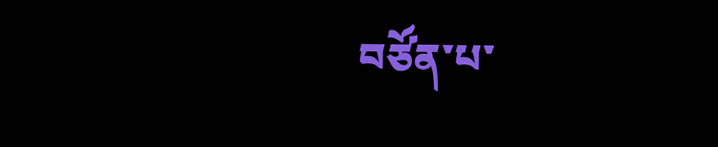བཙོན་པ་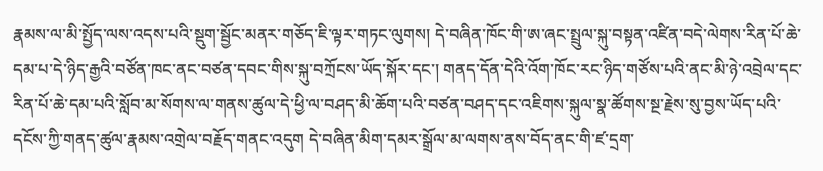རྣམས་ལ་མི་སྤྱོད་ལས་འདས་པའི་སྡུག་སྦྱོང་མནར་གཅོད་ཇི་ལྟར་གཏང་ལུགས། དེ་བཞིན་ཁོང་གི་ཨ་ཞང་སྤྲུལ་སྐུ་བསྟན་འཛིན་བདེ་ལེགས་རིན་པོ་ཆེ་དམ་པ་དེ་ཉིད་རྒྱའི་བཙོན་ཁང་ནང་བཙན་དབང་གིས་སྐུ་བཀྲོངས་ཡོད་སྐོར་དང་། གནད་དོན་དེའི་འོག་ཁོང་རང་ཉིད་གཙོས་པའི་ནང་མི་ཉེ་འབྲེལ་དང་རིན་པོ་ཆེ་དམ་པའི་སློབ་མ་སོགས་ལ་གནས་ཚུལ་དེ་ཕྱི་ལ་བཤད་མི་ཆོག་པའི་བཙན་བཤད་དང་འཇིགས་སྐུལ་སྣ་ཚོགས་སྔ་རྗེས་སུ་བྱས་ཡོད་པའི་དངོས་ཀྱི་གནད་ཚུལ་རྣམས་འགྲེལ་བརྗོད་གནང་འདུག དེ་བཞིན་མིག་དམར་སྒྲོལ་མ་ལགས་ནས་བོད་ནང་གི་ཛ་དྲག་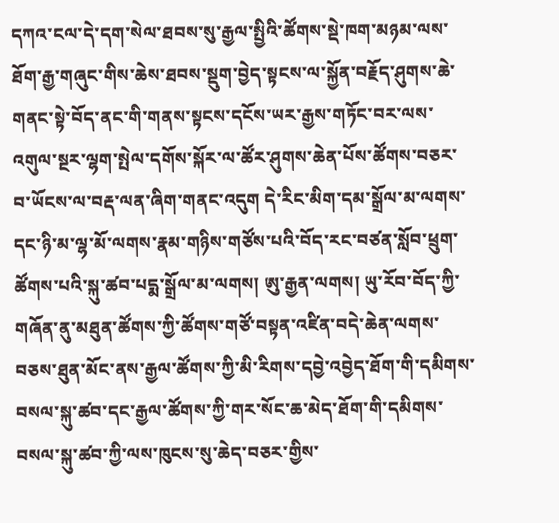དཀའ་ངལ་དེ་དག་སེལ་ཐབས་སུ་རྒྱལ་སྤྱིའི་ཚོགས་སྡེ་ཁག་མཉམ་ལས་ཐོག་རྒྱ་གཞུང་གིས་ཆེས་ཐབས་སྡུག་བྱེད་སྟངས་ལ་སྐྱོན་བརྗོད་ཤུགས་ཆེ་གནང་སྟེ་བོད་ནང་གི་གནས་སྟངས་དངོས་ཡར་རྒྱས་གཏོང་བར་ལས་འགུལ་སྔར་ལྷག་སྤེལ་དགོས་སྐོར་ལ་ཚོར་ཤུགས་ཆེན་པོས་ཚོགས་བཅར་བ་ཡོངས་ལ་བརྡ་ལན་ཞིག་གནང་འདུག དེ་རིང་མིག་དམ་སྒྲོལ་མ་ལགས་དང་ཉི་མ་ལྷ་མོ་ལགས་རྣམ་གཉིས་གཙོས་པའི་བོད་རང་བཙན་སློབ་ཕྲུག་ཚོགས་པའི་སྐུ་ཚབ་པདྨ་སྒྲོལ་མ་ལགས། ཨུ་རྒྱན་ལགས། ཡུ་རོབ་བོད་ཀྱི་གཞོན་ནུ་མཐུན་ཚོགས་ཀྱི་ཚོགས་གཙོ་བསྟན་འཛིན་བདེ་ཆེན་ལགས་བཅས་ཐུན་མོང་ནས་རྒྱལ་ཚོགས་ཀྱི་མི་རིགས་དབྱེ་འབྱེད་ཐོག་གི་དམིགས་བསལ་སྐུ་ཚབ་དང་རྒྱལ་ཚོགས་ཀྱི་གར་སོང་ཆ་མེད་ཐོག་གི་དམིགས་བསལ་སྐུ་ཚབ་ཀྱི་ལས་ཁུངས་སུ་ཆེད་བཅར་གྱིས་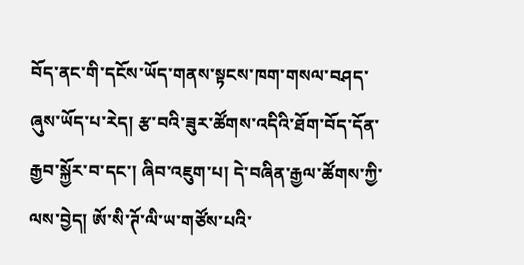བོད་ནང་གི་དངོས་ཡོད་གནས་སྟངས་ཁག་གསལ་བཤད་ཞུས་ཡོད་པ་རེད། རྩ་བའི་ཟུར་ཚོགས་འདིའི་ཐོག་བོད་དོན་རྒྱབ་སྐྱོར་བ་དང་། ཞིབ་འཇུག་པ། དེ་བཞིན་རྒྱལ་ཚོགས་ཀྱི་ལས་བྱེད། ཨོ་སི་ཊོ་ལི་ཡ་གཙོས་པའི་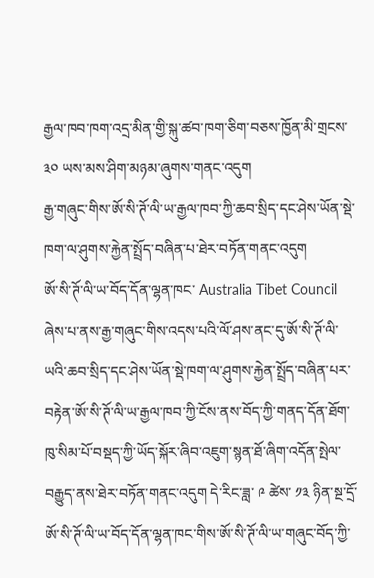རྒྱལ་ཁབ་ཁག་འདྲ་མིན་གྱི་སྐུ་ཚབ་ཁག་ཅིག་བཅས་ཁྱོན་མི་གྲངས་ ༣༠ ཡས་མས་ཤིག་མཉམ་ཞུགས་གནང་འདུག
རྒྱ་གཞུང་གིས་ཨོ་སི་ཊོ་ལི་ཡ་རྒྱལ་ཁབ་ཀྱི་ཆབ་སྲིད་དང་ཤེས་ཡོན་སྡེ་ཁག་ལ་ཤུགས་རྐྱེན་སྤྲོད་བཞིན་པ་ཐེར་བཏོན་གནང་འདུག
ཨོ་སི་ཊོ་ལི་ཡ་བོད་དོན་ལྷན་ཁང་ Australia Tibet Council ཞེས་པ་ནས་རྒྱ་གཞུང་གིས་འདས་པའི་ལོ་ཤས་ནང་དུ་ཨོ་སི་ཊོ་ལི་ཡའི་ཆབ་སྲིད་དང་ཤེས་ཡོན་སྡེ་ཁག་ལ་ཤུགས་རྐྱེན་སྤྲོད་བཞིན་པར་བརྟེན་ཨོ་སི་ཊོ་ལི་ཡ་རྒྱལ་ཁབ་ཀྱི་ངོས་ནས་བོད་ཀྱི་གནད་དོན་ཐོག་ཁུ་སིམ་པོ་བསྡད་ཀྱི་ཡོད་སྐོར་ཞིབ་འཇུག་སྙན་ཐོ་ཞིག་འདོན་སྤེལ་བརྒྱུད་ནས་ཐེར་བཏོན་གནང་འདུག དེ་རིང་ཟླ་ ༩ ཚེས་ ༡༣ ཉིན་སྔ་དྲོ་ཨོ་སི་ཊོ་ལི་ཡ་བོད་དོན་ལྷན་ཁང་གིས་ཨོ་སི་ཊོ་ལི་ཡ་གཞུང་བོད་ཀྱི་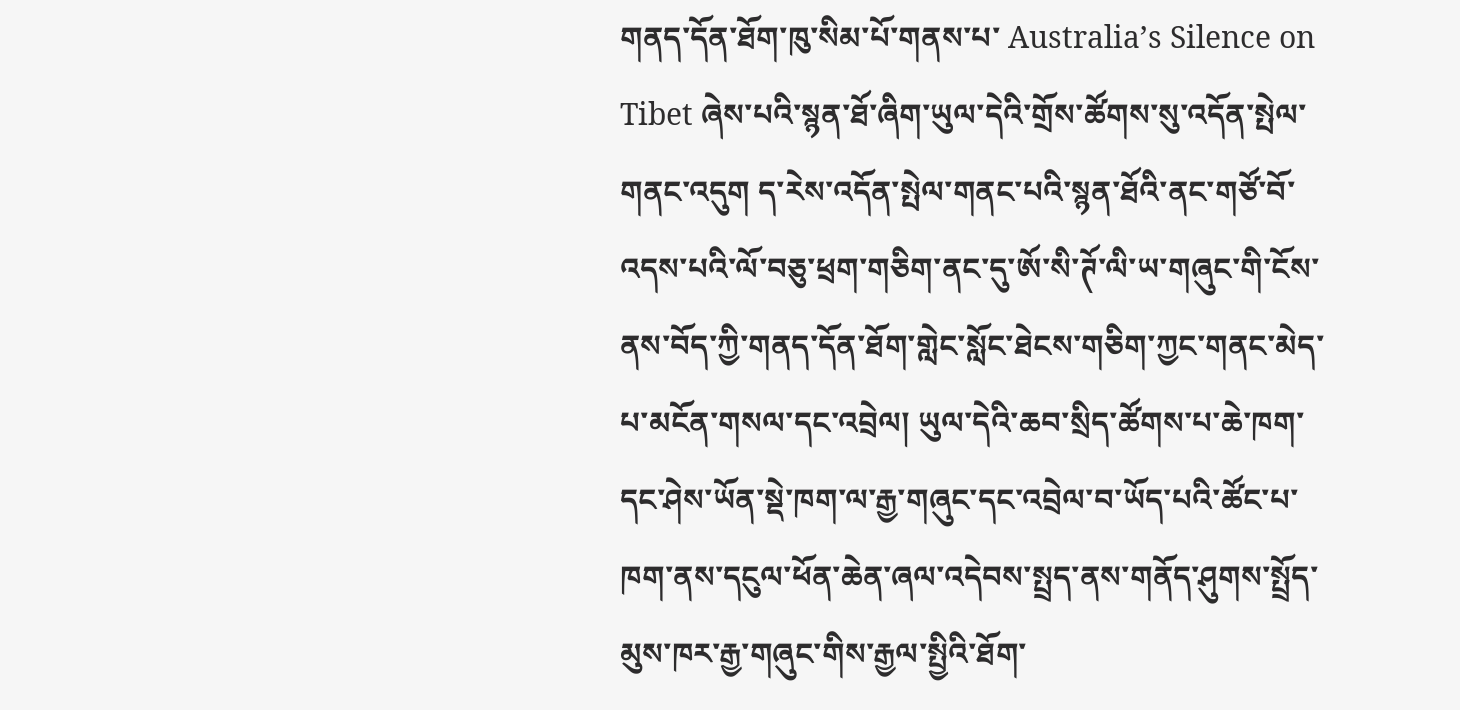གནད་དོན་ཐོག་ཁུ་སིམ་པོ་གནས་པ་ Australia’s Silence on Tibet ཞེས་པའི་སྙན་ཐོ་ཞིག་ཡུལ་དེའི་གྲོས་ཚོགས་སུ་འདོན་སྤེལ་གནང་འདུག ད་རེས་འདོན་སྤེལ་གནང་པའི་སྙན་ཐོའི་ནང་གཙོ་བོ་འདས་པའི་ལོ་བཅུ་ཕྲག་གཅིག་ནང་དུ་ཨོ་སི་ཊོ་ལི་ཡ་གཞུང་གི་ངོས་ནས་བོད་ཀྱི་གནད་དོན་ཐོག་གླེང་སློང་ཐེངས་གཅིག་ཀྱང་གནང་མེད་པ་མངོན་གསལ་དང་འབྲེལ། ཡུལ་དེའི་ཆབ་སྲིད་ཚོགས་པ་ཆེ་ཁག་དང་ཤེས་ཡོན་སྡེ་ཁག་ལ་རྒྱ་གཞུང་དང་འབྲེལ་བ་ཡོད་པའི་ཚོང་པ་ཁག་ནས་དངུལ་ཕོན་ཆེན་ཞལ་འདེབས་སྤྲད་ནས་གནོད་ཤུགས་སྤྲོད་མུས་ཁར་རྒྱ་གཞུང་གིས་རྒྱལ་སྤྱིའི་ཐོག་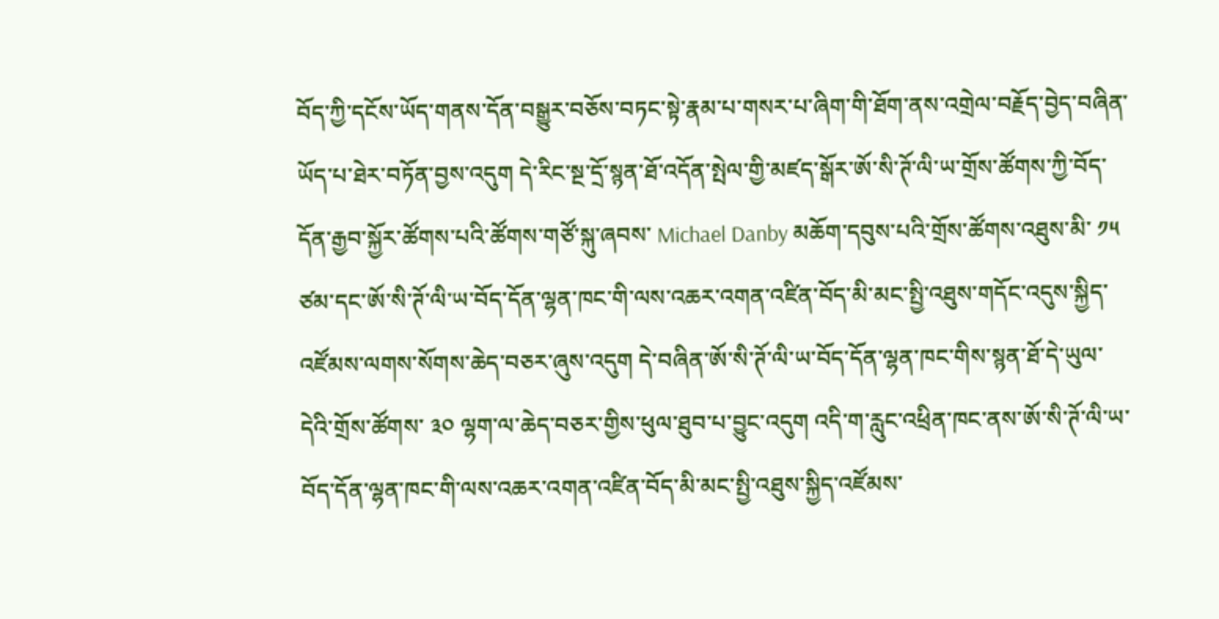བོད་ཀྱི་དངོས་ཡོད་གནས་དོན་བསྒྱུར་བཅོས་བཏང་སྟེ་རྣམ་པ་གསར་པ་ཞིག་གི་ཐོག་ནས་འགྲེལ་བརྗོད་བྱེད་བཞིན་ཡོད་པ་ཐེར་བཏོན་བྱས་འདུག དེ་རིང་སྔ་དྲོ་སྙན་ཐོ་འདོན་སྤེལ་གྱི་མཛད་སྒོར་ཨོ་སི་ཊོ་ལི་ཡ་གྲོས་ཚོགས་ཀྱི་བོད་དོན་རྒྱབ་སྐྱོར་ཚོགས་པའི་ཚོགས་གཙོ་སྐུ་ཞབས་ Michael Danby མཆོག་དབུས་པའི་གྲོས་ཚོགས་འཐུས་མི་ ༡༥ ཙམ་དང་ཨོ་སི་ཊོ་ལི་ཡ་བོད་དོན་ལྷན་ཁང་གི་ལས་འཆར་འགན་འཛིན་བོད་མི་མང་སྤྱི་འཐུས་གདོང་འདུས་སྐྱིད་འཛོམས་ལགས་སོགས་ཆེད་བཅར་ཞུས་འདུག དེ་བཞིན་ཨོ་སི་ཊོ་ལི་ཡ་བོད་དོན་ལྷན་ཁང་གིས་སྙན་ཐོ་དེ་ཡུལ་དེའི་གྲོས་ཚོགས་ ༣༠ ལྷག་ལ་ཆེད་བཅར་གྱིས་ཕུལ་ཐུབ་པ་བྱུང་འདུག འདི་ག་རླུང་འཕྲིན་ཁང་ནས་ཨོ་སི་ཊོ་ལི་ཡ་བོད་དོན་ལྷན་ཁང་གི་ལས་འཆར་འགན་འཛིན་བོད་མི་མང་སྤྱི་འཐུས་སྐྱིད་འཛོམས་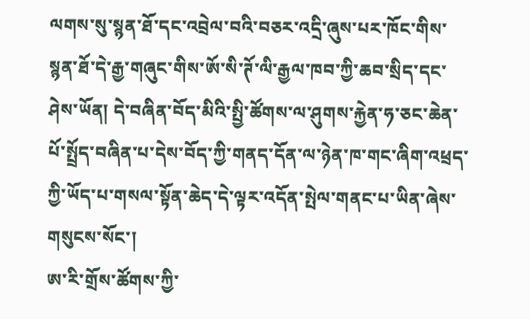ལགས་སུ་སྙན་ཐོ་དང་འབྲེལ་བའི་བཅར་འདྲི་ཞུས་པར་ཁོང་གིས་སྙན་ཐོ་དེ་རྒྱ་གཞུང་གིས་ཨོ་སི་ཊོ་ལི་རྒྱལ་ཁབ་ཀྱི་ཆབ་སྲིད་དང་ཤེས་ཡོན། དེ་བཞིན་བོད་མིའི་སྤྱི་ཚོགས་ལ་ཤུགས་རྐྱེན་ཧ་ཅང་ཆེན་པོ་སྤྲོད་བཞིན་པ་དེས་བོད་ཀྱི་གནད་དོན་ལ་ཉེན་ཁ་གང་ཞིག་འཕྲད་ཀྱི་ཡོད་པ་གསལ་སྟོན་ཆེད་དེ་ལྟར་འདོན་སྤེལ་གནང་པ་ཡིན་ཞེས་གསུངས་སོང་།
ཨ་རི་གྲོས་ཚོགས་ཀྱི་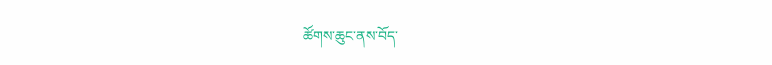ཚོགས་ཆུང་ནས་བོད་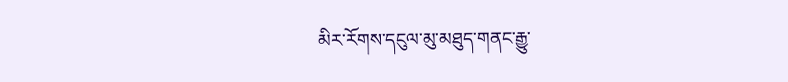མིར་རོགས་དངུལ་མུ་མཐུད་གནང་རྒྱུ་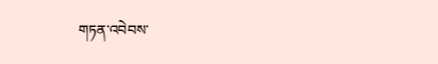གཏན་འབེབས་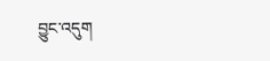བྱུང་འདུག